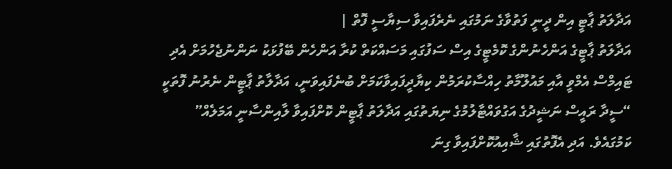އަދާލަތު ޕާޓީ އިން ދީނީ ފަތުވާގެ ނަމުގައި ނެރެފައިވާ ސިޔާސީ ފޮތް |
އަދާލަތު ޕާޓީގެ އަންހެނުންގެ ކޮމެޓީގެ އިސް ސަފުގައި މަސައްކަތް ކުރާ އަންހެން ބޭފުޅަކު ނަންނުޖެހުމަށް އެދި ޓައިމްސް އެމްވީ އާއި މައުލޫމާތު ހިއްސާކުރަމުން ކިޔާދީފައިވާކަމަށް ބުނެފައިވަނީ، އަދާލާތު ޕާޓީން ނެރުނު ފޮތަކީ “ސީދާ ރައީސް ނަޝީދުގެ އަގުވައްޓާލުމުގެ ނިޔަތުގައި އަދާލަތު ޕާޓީން ކޮށްފައިވާ ލާއިންސާނީ އަމަލެއް” ކަމުގައެވެ. އަދި އެފޮތުގައި ޝާއިއުކޮށްފައިވާ ގިނަ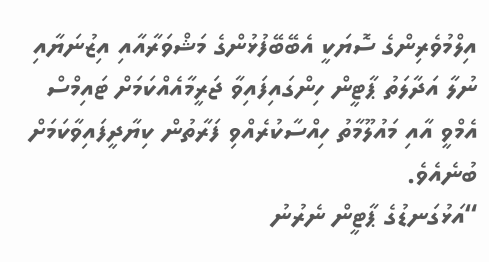އިލްމުވެރިންގެ ސޮޔަކީ އެބޭބޭފުޅުންގެ މަޝްވަރާއާއި އިޒުނަޔާއި ނުލާ އަދާލަތު ޕާޓީން ހިންގައިފައިވާ ޖަރީމާއެއްކަމަށް ޓައިމްސް އެމްވީ އާއި މައުލޫމާތު ހިއްސާކުރެއްވި ފަރާތުން ކިޔާދީފައިވާކަމަށް ބުނެއެވެ.
“އަޅުގަނޑުގެ ޕާޓީން ނެރުނު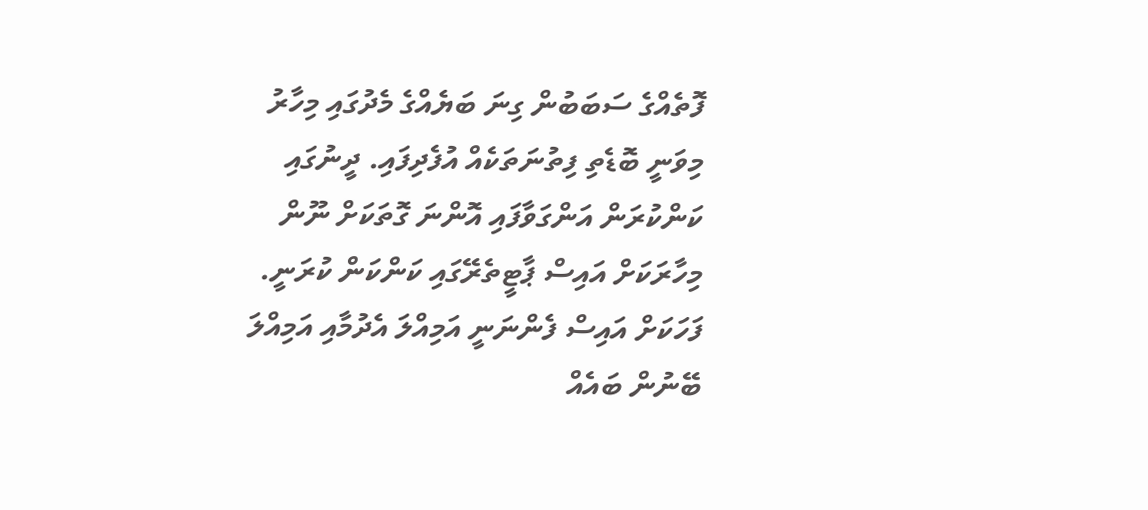ފޮތެއްގެ ސަބަބުން ގިނަ ބަޔެއްގެ މެދުގައި މިހާރު މިވަނީ ބޮޑެތި ފިތުނަތަކެއް އުފެދިފައި. ދީނުގައި ކަންކުރަން އަންގަވާފައި އޮންނަ ގޮތަކަށް ނޫން މިހާރަކަށް އައިސް ޕާޓީތެރޭގައި ކަންކަން ކުރަނީ. ފަހަކަށް އައިސް ފެންނަނީ އަމިއްލަ އެދުމާއި އަމިއްލަ ބޭނުން ބައެއް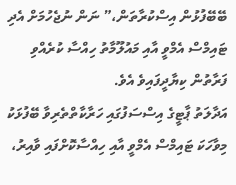ބޭބޭފުޅުން އިސްކުރާތަން،” ނަން ނުޖެހުމަށް އެދި ޓައިމްސް އެމްވީ އާއި މައުލޫމާތު ހިއްސާ ކުރެއްވި ފަރާތުން ކިޔާދީފައިވެ އެވެ.
އަދާލަތު ޕާޓީގެ އިސްސަފުގައި ހަރާކާތްތެރިވާ ބޭފުޅަކު މިވާހަކަ ޓައިމްސް އެމްވީ އާއި ހިއްސާކޮށްފައި ވާއިރު،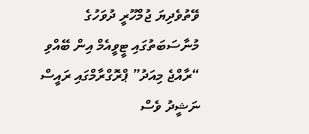ވޭތުވެދިޔަ ޖުމްހޫރީ ދުވަހުގެ މުނާސަބަތުގައި ޓީވީއެމް އިން ބޭއްވި “ރާއްޖެ މިއަދު” ޕްރޮގްރާމްގައި ރައީސް ނަޝީދު ވެސް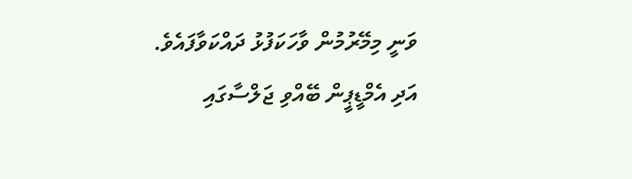ވަނީ މިމޭރުމުން ވާހަކަފުޅު ދައްކަވާފައެވެ.
އަދި އެމްޑީޕީން ބޭއްވި ޖަލްސާގައި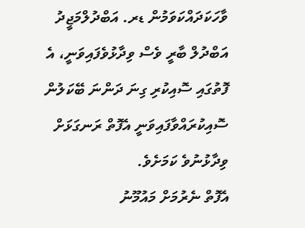ވާހަކަދައްކަވަމުން ޑރ. އަބްދުލްމަޖީދު އަބްދުލް ބާރީ ވެސް ވިދާޅުވެފައިވަނީ، އެ ފޮތުގައި ސޮއިކުރި ގިނަ ދަންނަ ބޭކަލުން ސޮއިކުރައްވާފައިވަނީ އެފޮތް ރަނގަޅަށް ވިދާޅުނުވެ ކަމަށެވެ.
އެފޮތް ނެރުމަށް މައުމޫނު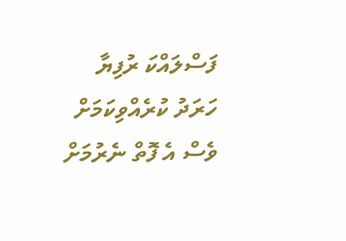ފަސްލައްކަ ރުފިޔާ ހަރަދު ކުރެއްވިކަމަށް ވެސް އެ ފޮތް ނެރުމަށް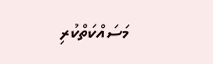މަސައްކަތްކުރި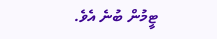ޓީމުން ބުނެ އެވެ.